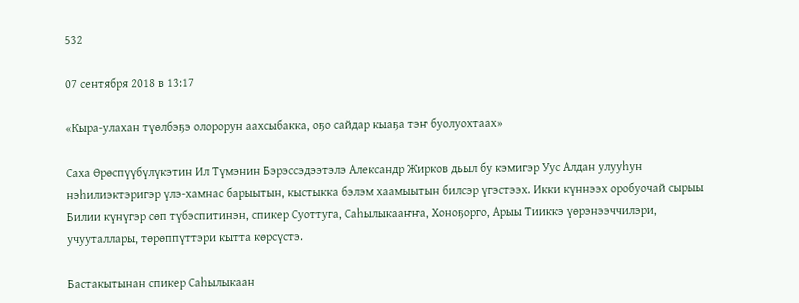532

07 сентября 2018 в 13:17

«Кыра-улахан түөлбэҕэ олорорун аахсыбакка, оҕо сайдар кыаҕа тэҥ буолуохтаах»

Саха Өрөспүүбүлүкэтин Ил Түмэнин Бэрэссэдээтэлэ Александр Жирков дьыл бу кэмигэр Уус Алдан улууһун нэһилиэктэригэр үлэ-хамнас барыытын, кыстыкка бэлэм хаамыытын билсэр үгэстээх. Икки күннээх оробуочай сырыы Билии күнүгэр сөп түбэспитинэн, спикер Суоттуга, Саһылыкааҥҥа, Хоноҕорго, Арыы Тииккэ үөрэнээччилэри, учууталлары, төрөппүттэри кытта көрсүстэ.

Бастакытынан спикер Саһылыкаан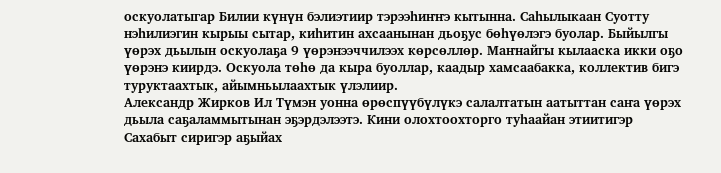оскуолатыгар Билии күнүн бэлиэтиир тэрээһиҥҥэ кытынна. Саһылыкаан Суотту нэһилиэгин кырыы сытар, киһитин ахсаанынан дьоҕус бөһүөлэгэ буолар. Быйылгы үөрэх дьылын оскуолаҕа 9 үөрэнээччилээх көрсөллөр. Маҥнайгы кылааска икки оҕо үөрэнэ киирдэ. Оскуола төһө да кыра буоллар, каадыр хамсаабакка, коллектив бигэ туруктаахтык, айымньылаахтык үлэлиир.
Александр Жирков Ил Түмэн уонна өрөспүүбүлүкэ салалтатын аатыттан саҥа үөрэх дьыла саҕаламмытынан эҕэрдэлээтэ. Кини олохтоохторго туһаайан этиитигэр Сахабыт сиригэр аҕыйах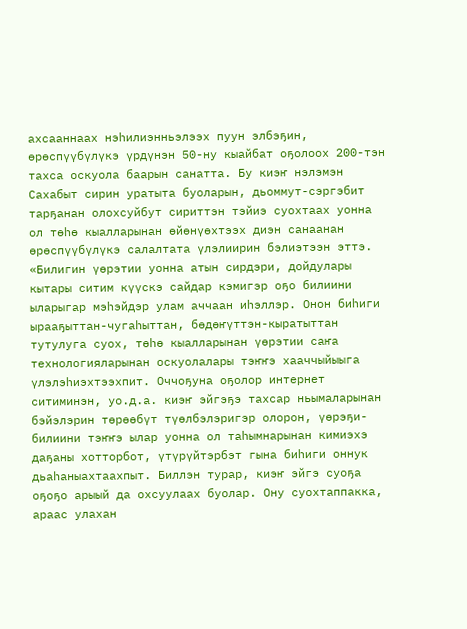ахсааннаах нэһилиэнньэлээх пуун элбэҕин, өрөспүүбүлүкэ үрдүнэн 50-ну кыайбат оҕолоох 200-тэн тахса оскуола баарын санатта. Бу киэҥ нэлэмэн Сахабыт сирин уратыта буоларын, дьоммут-сэргэбит тарҕанан олохсуйбут сириттэн тэйиэ суохтаах уонна ол төһө кыалларынан өйөнүөхтээх диэн санаанан өрөспүүбүлүкэ салалтата үлэлиирин бэлиэтээн эттэ. «Билигин үөрэтии уонна атын сирдэри, дойдулары кытары ситим күүскэ сайдар кэмигэр оҕо билиини ыларыгар мэһэйдэр улам аччаан иһэллэр. Онон биһиги ырааҕыттан-чугаһыттан, бөдөҥүттэн-кыратыттан тутулуга суох, төһө кыалларынан үөрэтии саҥа технологияларынан оскуолалары тэҥҥэ хааччыйыыга үлэлэһиэхтээхпит. Оччоҕуна оҕолор интернет ситиминэн, уо.д.а. киэҥ эйгэҕэ тахсар ньымаларынан бэйэлэрин төрөөбүт түөлбэлэригэр олорон, үөрэҕи-билиини тэҥҥэ ылар уонна ол таһымнарынан кимиэхэ даҕаны хотторбот, үтүрүйтэрбэт гына биһиги оннук дьаһаныахтаахпыт. Биллэн турар, киэҥ эйгэ суоҕа оҕоҕо арыый да охсуулаах буолар. Ону суохтаппакка, араас улахан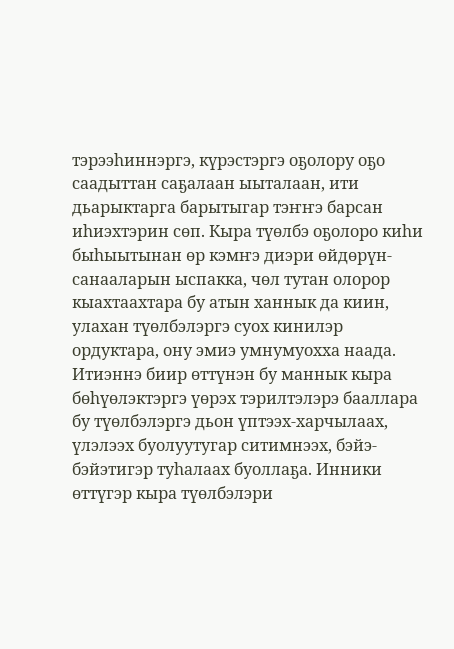тэрээһиннэргэ, күрэстэргэ оҕолору оҕо саадыттан саҕалаан ыыталаан, ити дьарыктарга барытыгар тэҥҥэ барсан иһиэхтэрин сөп. Кыра түөлбэ оҕолоро киһи быһыытынан өр кэмҥэ диэри өйдөрүн-санааларын ыспакка, чөл тутан олорор кыахтаахтара бу атын ханнык да киин, улахан түөлбэлэргэ суох кинилэр ордуктара, ону эмиэ умнумуохха наада. Итиэннэ биир өттүнэн бу маннык кыра бөһүөлэктэргэ үөрэх тэрилтэлэрэ бааллара бу түөлбэлэргэ дьон үптээх-харчылаах, үлэлээх буолуутугар ситимнээх, бэйэ-бэйэтигэр туһалаах буоллаҕа. Инники өттүгэр кыра түөлбэлэри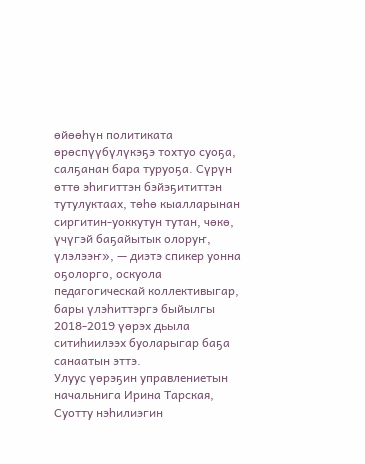өйөөһүн политиката өрөспүүбүлүкэҕэ тохтуо суоҕа, салҕанан бара туруоҕа. Сүрүн өттө эһигиттэн бэйэҕититтэн тутулуктаах, төһө кыалларынан сиргитин-уоккутун тутан, чөкө, үчүгэй баҕайытык олоруҥ, үлэлээҥ», — диэтэ спикер уонна оҕолорго, оскуола педагогическай коллективыгар, бары үлэһиттэргэ быйылгы 2018-2019 үөрэх дьыла ситиһиилээх буоларыгар баҕа санаатын эттэ.
Улуус үөрэҕин управлениетын начальнига Ирина Тарская, Суотту нэһилиэгин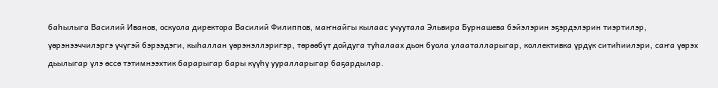баһылыга Василий Иванов, оскуола директора Василий Филиппов, маҥнайгы кылаас учуутала Эльвира Бурнашева бэйэлэрин эҕэрдэлэрин тиэртилэр, үөрэнээччилэргэ үчүгэй бэрээдэги, кыһаллан үөрэнэллэригэр, төрөөбүт дойдуга туһалаах дьон буола улааталларыгар, коллективка үрдүк ситиһиилэри, саҥа үөрэх дьылыгар үлэ өссө тэтимнээхтик барарыгар бары күүһү ууралларыгар баҕардылар.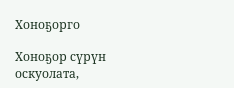Хоноҕорго

Хоноҕор сүрүн оскуолата,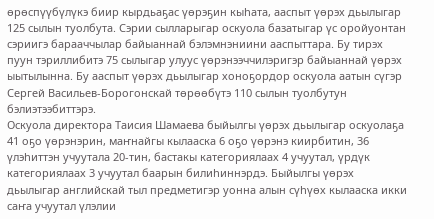өрөспүүбүлүкэ биир кырдьаҕас үөрэҕин кыһата, ааспыт үөрэх дьылыгар 125 сылын туолбута. Сэрии сылларыгар оскуола базатыгар үс оройуонтан сэриигэ барааччылар байыаннай бэлэмнэниини ааспыттара. Бу тирэх пуун тэриллибитэ 75 сылыгар улуус үөрэнээччилэригэр байыаннай үөрэх ыытылынна. Бу ааспыт үөрэх дьылыгар хоноҕордор оскуола аатын сүгэр Сергей Васильев-Борогонскай төрөөбүтэ 110 сылын туолбутун бэлиэтээбиттэрэ.
Оскуола директора Таисия Шамаева быйылгы үөрэх дьылыгар оскуолаҕа 41 оҕо үөрэнэрин, маҥнайгы кылааска 6 оҕо үөрэнэ киирбитин, 36 үлэһиттэн учуутала 20-тин, бастакы категориялаах 4 учуутал, үрдүк категориялаах 3 учуутал баарын билиһиннэрдэ. Быйылгы үөрэх дьылыгар английскай тыл предметигэр уонна алын сүһүөх кылааска икки саҥа учуутал үлэлии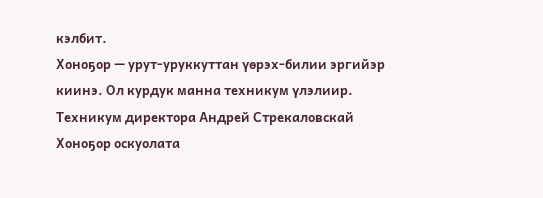кэлбит.
Хоноҕор — урут-уруккуттан үөрэх-билии эргийэр киинэ. Ол курдук манна техникум үлэлиир. Техникум директора Андрей Стрекаловскай Хоноҕор оскуолата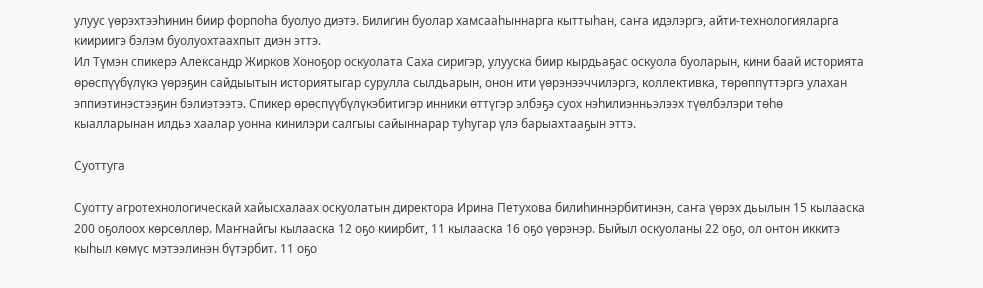улуус үөрэхтээһинин биир форпоһа буолуо диэтэ. Билигин буолар хамсааһыннарга кыттыһан, саҥа идэлэргэ, айти-технологияларга киириигэ бэлэм буолуохтаахпыт диэн эттэ.
Ил Түмэн спикерэ Александр Жирков Хоноҕор оскуолата Саха сиригэр, улууска биир кырдьаҕас оскуола буоларын, кини баай историята өрөспүүбүлүкэ үөрэҕин сайдыытын историятыгар сурулла сылдьарын, онон ити үөрэнээччилэргэ, коллективка, төрөппүттэргэ улахан эппиэтинэстээҕин бэлиэтээтэ. Спикер өрөспүүбүлүкэбитигэр инники өттүгэр элбэҕэ суох нэһилиэнньэлээх түөлбэлэри төһө кыалларынан илдьэ хаалар уонна кинилэри салгыы сайыннарар туһугар үлэ барыахтааҕын эттэ.

Суоттуга

Суотту агротехнологическай хайысхалаах оскуолатын директора Ирина Петухова билиһиннэрбитинэн, саҥа үөрэх дьылын 15 кылааска 200 оҕолоох көрсөллөр. Маҥнайгы кылааска 12 оҕо киирбит, 11 кылааска 16 оҕо үөрэнэр. Быйыл оскуоланы 22 оҕо, ол онтон иккитэ кыһыл көмүс мэтээлинэн бүтэрбит. 11 оҕо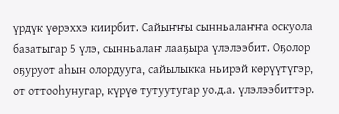үрдүк үөрэххэ киирбит. Сайыҥҥы сынньалаҥҥа оскуола базатыгар 5 үлэ, сынньалаҥ лааҕыра үлэлээбит. Оҕолор оҕуруот аһын олордууга, сайылыкка ньирэй көрүүтүгэр, от оттооһунугар, күрүө тутуутугар уо.д.а. үлэлээбиттэр.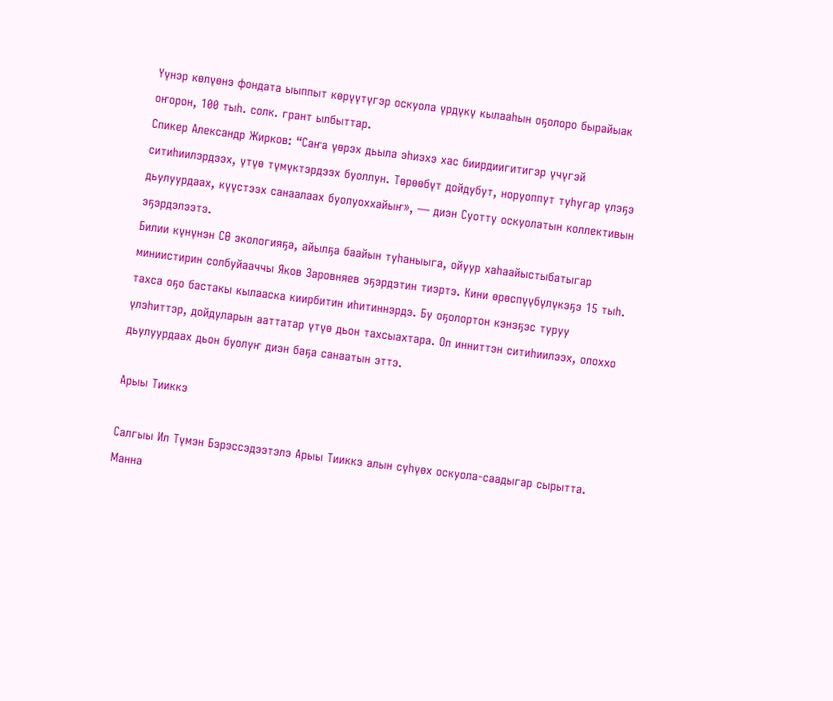Үүнэр көлүөнэ фондата ыыппыт көрүүтүгэр оскуола үрдүкү кылааһын оҕолоро бырайыак оҥорон, 100 тыһ. солк. грант ылбыттар.
Спикер Александр Жирков: “Саҥа үөрэх дьыла эһиэхэ хас биирдиигитигэр үчүгэй ситиһиилэрдээх, үтүө түмүктэрдээх буоллун. Төрөөбүт дойдубут, норуоппут туһугар үлэҕэ дьулуурдаах, күүстээх санаалаах буолуоххайыҥ», — диэн Суотту оскуолатын коллективын эҕэрдэлээтэ.
Билии күнүнэн СӨ экологияҕа, айылҕа баайын туһаныыга, ойуур хаһаайыстыбатыгар миниистирин солбуйааччы Яков Заровняев эҕэрдэтин тиэртэ. Кини өрөспүүбүлүкэҕэ 15 тыһ. тахса оҕо бастакы кылааска киирбитин иһитиннэрдэ. Бу оҕолортон кэнэҕэс туруу үлэһиттэр, дойдуларын ааттатар үтүө дьон тахсыахтара. Ол инниттэн ситиһиилээх, олоххо дьулуурдаах дьон буолуҥ диэн баҕа санаатын эттэ.

Арыы Тииккэ

Салгыы Ил Түмэн Бэрэссэдээтэлэ Арыы Тииккэ алын сүһүөх оскуола-саадыгар сырытта. Манна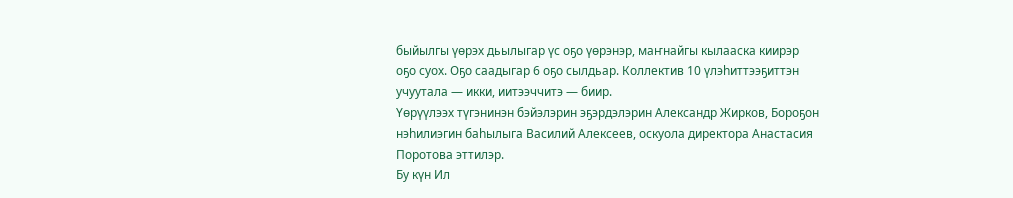быйылгы үөрэх дьылыгар үс оҕо үөрэнэр, маҥнайгы кылааска киирэр оҕо суох. Оҕо саадыгар 6 оҕо сылдьар. Коллектив 10 үлэһиттээҕиттэн учуутала — икки, иитээччитэ — биир.
Үөрүүлээх түгэнинэн бэйэлэрин эҕэрдэлэрин Александр Жирков, Бороҕон нэһилиэгин баһылыга Василий Алексеев, оскуола директора Анастасия Поротова эттилэр.
Бу күн Ил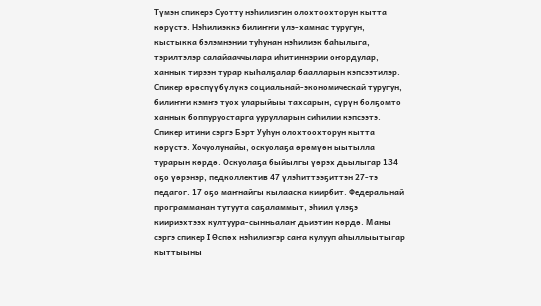Түмэн спикерэ Суотту нэһилиэгин олохтоохторун кытта көрүстэ. Нэһилиэккэ билиҥҥи үлэ-хамнас туругун, кыстыкка бэлэмнэнии туһунан нэһилиэк баһылыга, тэрилтэлэр салайааччылара иһитиннэрии оҥордулар, ханнык тирээн турар кыһалҕалар баалларын кэпсээтилэр. Спикер өрөспүүбүлүкэ социальнай-экономическай туругун, билиҥҥи кэмҥэ туох уларыйыы тахсарын, сүрүн болҕомто ханнык боппуруостарга уурулларын сиһилии кэпсээтэ.
Спикер итини сэргэ Бэрт Ууһун олохтоохторун кытта көрүстэ. Хочуолунайы, оскуолаҕа өрөмүөн ыытылла турарын көрдө. Оскуолаҕа быйылгы үөрэх дьылыгар 134 оҕо үөрэнэр, педколлектив 47 үлэһиттээҕиттэн 27-тэ педагог. 17 оҕо маҥнайгы кылааска киирбит. Федеральнай программанан тутуута саҕаламмыт, эһиил үлэҕэ киириэхтээх култуура-сынньалаҥ дьиэтин көрдө. Маны сэргэ спикер I Өспөх нэһилиэгэр саҥа кулууп аһыллыытыгар кыттыыны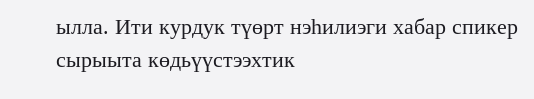ылла. Ити курдук түөрт нэһилиэги хабар спикер сырыыта көдьүүстээхтик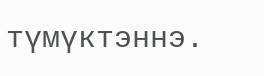түмүктэннэ.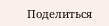Поделиться